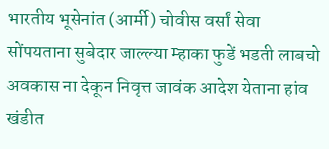भारतीय भूसेनांत (आर्मी) चोवीस वर्सां सेवा सोंपयताना सुबेदार जाल्ल्या म्हाका फुडें भडती लाबचो अवकास ना देकून निवृत्त जावंक आदेश येताना हांव खंडीत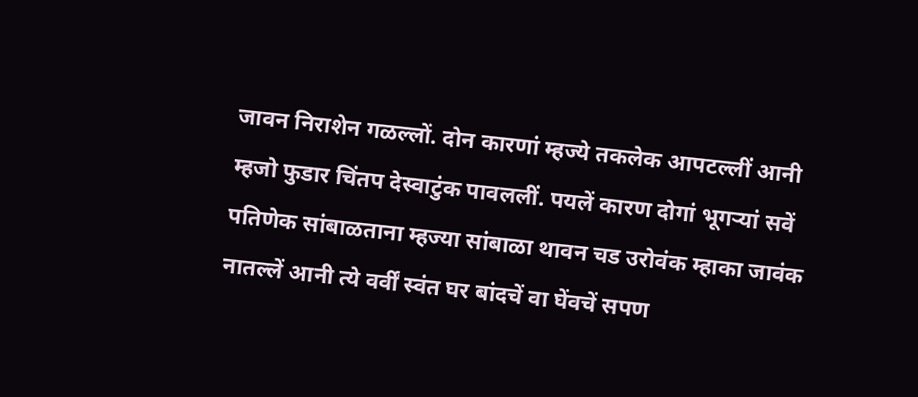जावन निराशेन गळल्लों. दोन कारणां म्हज्ये तकलेक आपटल्लीं आनी म्हजो फुडार चिंतप देस्वाटुंक पावललीं. पयलें कारण दोगां भूगऱ्यां सवें पतिणेक सांबाळताना म्हज्या सांबाळा थावन चड उरोवंक म्हाका जावंक नातल्लें आनी त्ये वर्वीं स्वंत घर बांदचें वा घेंवचें सपण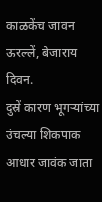काळकेंच जावन ऊरल्लें, बेजाराय दिवन.
दुस्रें कारण भूगऱ्यांच्या उंचल्या शिकपाक आधार जावंक जाता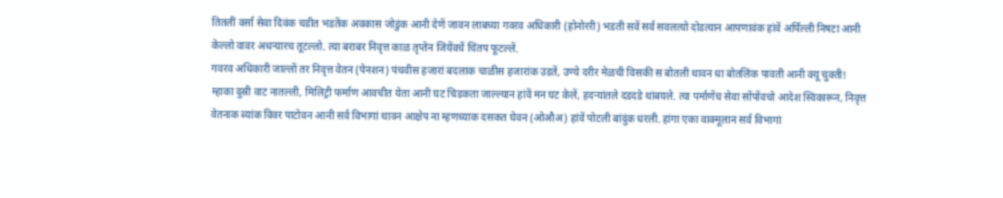तितलीं वर्सां सेवा दिवंक चडीत भडतेंक अवकास जोडुंक आनी देणें जावन लाबच्या गवरव अधिकारी (होनोररी) भडती सवें सर्व सवलत्यो दोडत्यान आपणावंक हांवें अर्पिल्ली निषटा आनी केल्लो वावर अधऱ्यारच तूटल्लो. त्या बराबर निवृत्त काळ तृप्तेन जियेंवचें चिंतप फूटल्लें.
गवरव अधिकारी जाल्लों तर निवृत्त वेतन (पेनशन) पंचवीस हजारां बदलाक चाळीस हजारांक उडतें, उण्ये दरीर मेळची विसकी स बोतली थावन धा बोतलिंक पावती आनी क्यू चुक्ती!
म्हाका दुस्री वाट नातल्ली, मिलिट्री फर्माण आवचीत येता आनी घट चिडकता जाल्ल्यान हांवें मन घट केलें, हदऱ्यांतले दडदडे थांबयले. त्या पर्माणेंच सेवा सोंपोंवचो आदेश स्विकारून, निवृत्त वेतनाक ब्यांक विवर पाटोवन आनी सर्व विभागां थावन आक्षेप ना म्हणच्याक दसकत घेवन (ओऔअ) हांवें पोटली बांदुंक धरली. हांगा एका वाक्मूलान सर्व विभागां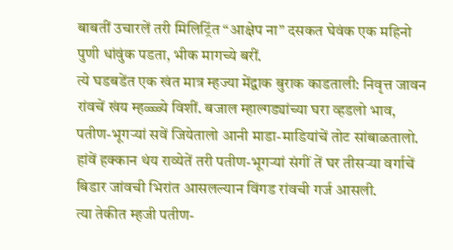बाबतीं उचारलें तरी मिलिट्रिंत “आक्षेप ना” दसकत घेवंक एक महिनो पुणी धांवुंक पडता, भीक मागच्ये बरीं.
त्ये घडबडेंत एक खंत मात्र म्हज्या मेंद्वाक बुराक काडताली: निवृत्त जावन रांवचें खंय म्हळ्ळ्ये विशीं. बजाल म्हाल्गड्यांच्या घरा व्हडलो भाव, पतीण-भूगऱ्यां सवें जियेतालो आनी माडा-माडियांचें तोट सांबाळतालो. हांवें हक्कान थंय राव्येतें तरी पतीण-भूगऱ्यां संगीं तें घर तीसऱ्या वर्गाचें बिडार जांवची भिरांत आसलल्यान विंगड रांवची गर्ज आसली.
त्या तेकीत म्हजी पतीण-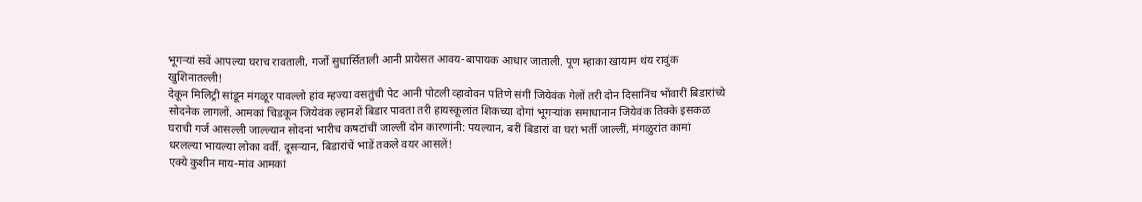भूगऱ्यां सवें आपल्या घराच रावताली, गर्जो सुधार्सिताली आनी प्रायेसत आवय-बापायक आधार जाताली. पूण म्हाका खायाम थंय रावुंक खुशिनातल्ली!
देकून मिलिट्री सांडून मंगळूर पावल्लो हांव म्हज्या वसतुंची पेट आनी पोटली व्हावोवन पतिणे संगीं जियेवंक गेलों तरी दोन दिसानिंच भोंवारीं बिडारांच्ये सोदनेक लागलों. आमकां चिडकून जियेवंक ल्हानशें बिडार पावता तरी हायस्कूलांत शिकच्या दोगां भूगऱ्यांक समाधानान जियेवंक तिक्के इसकळ घराची गर्ज आसल्ली जाल्ल्यान सोदनां भारीच कषटांचीं जाल्लीं दोन कारणांनी: पयल्यान, बरीं बिडारां वा घरां भर्ती जाल्लीं, मंगळुरांत कामां धरलल्या भायल्या लोका वर्वीं. दूसऱ्यान, बिडारांचें भाडें तकले वयर आसलें!
एक्ये कुशीन माय-मांव आमकां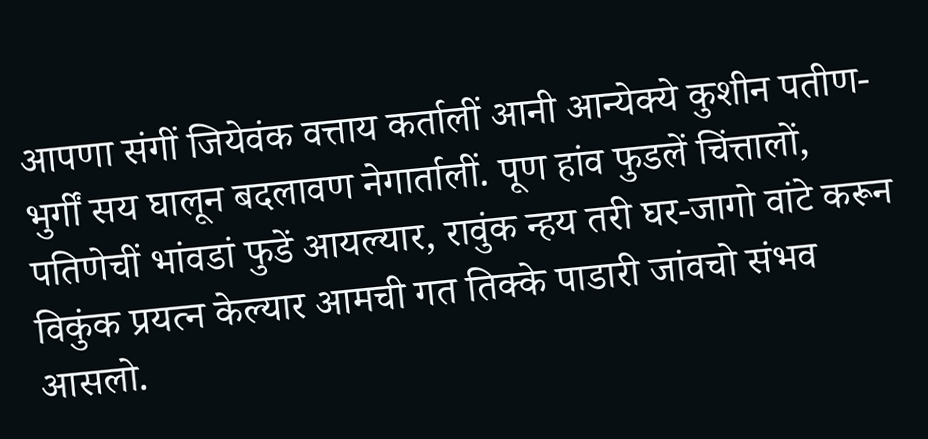आपणा संगीं जियेवंक वत्ताय कर्तालीं आनी आन्येक्ये कुशीन पतीण-भुर्गीं सय घालून बदलावण नेगार्तालीं. पूण हांव फुडलें चिंत्तालों, पतिणेचीं भांवडां फुडें आयल्यार, रावुंक न्हय तरी घर-जागो वांटे करून विकुंक प्रयत्न केल्यार आमची गत तिक्के पाडारी जांवचो संभव आसलो.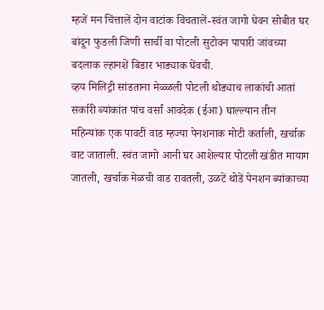म्हजें मन चिंत्तालें दोन वाटांक विंचतालें-स्वंत जागो घेवन सोबीत घर बांदून फुडली जिणी सार्ची वा पोटली सुटोवन पापारी जांवच्या बदलाक ल्हानशें बिडार भाड्याक घेंवची.
व्हय मिलिट्री सांडताना मेळ्ळली पोटली थोड्याच लाकांची आतां सर्कारी ब्यांकांत पांच वर्सां आवदेक (ईआ) घाल्ल्यान तीन महिन्यांक एक पावटीं वाड म्हज्या पेनशनाक मोटी कर्ताली, खर्चाक वाट जाताली. स्वंत जागो आनी घर आशेल्यार पोटली खंडीत मायाग जातली, खर्चाक मेळची वाड रावतली, उळटें थोडें पेनशन ब्यांकाच्या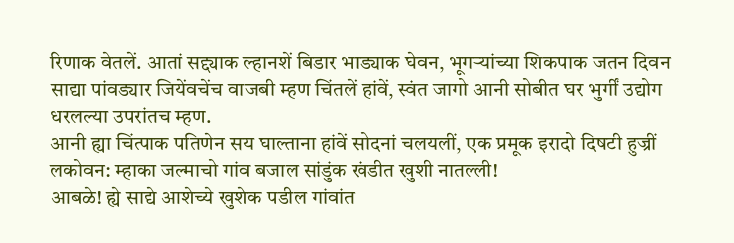रिणाक वेतलें. आतां सद्द्याक ल्हानशें बिडार भाड्याक घेवन, भूगऱ्यांच्या शिकपाक जतन दिवन साद्या पांवड्यार जियेंवचेंच वाजबी म्हण चिंतलें हांवें, स्वंत जागो आनी सोबीत घर भुर्गीं उद्योग धरलल्या उपरांतच म्हण.
आनी ह्या चिंत्पाक पतिणेन सय घाल्ताना हांवें सोदनां चलयलीं, एक प्रमूक इरादो दिषटी हुज्रीं लकोवन: म्हाका जल्माचो गांव बजाल सांडुंक खंडीत खुशी नातल्ली!
आबळे! ह्ये साद्ये आशेच्ये खुशेक पडील गांवांत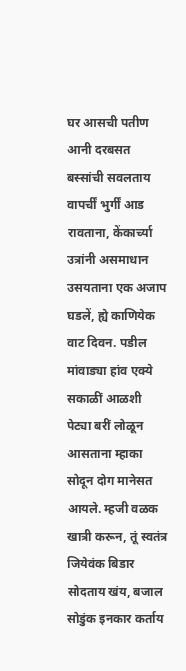घर आसची पतीण आनी दरबसत बस्सांची सवलताय वापर्चीं भुर्गीं आड रावताना, केंकार्च्या उत्रांनी असमाधान उसयताना एक अजाप घडलें, ह्ये काणियेक वाट दिवन. पडील मांवाड्या हांव एक्ये सकाळीं आळशी पेट्या बरीं लोळून आसताना म्हाका सोदून दोग मानेसत आयले. म्हजी वळक खात्री करून, तूं स्वतंत्र जियेवंक बिडार सोदताय खंय, बजाल सोडुंक इनकार कर्ताय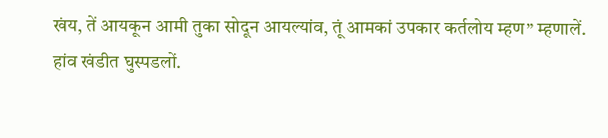खंय, तें आयकून आमी तुका सोदून आयल्यांव, तूं आमकां उपकार कर्तलोय म्हण” म्हणालें.
हांव खंडीत घुस्पडलों.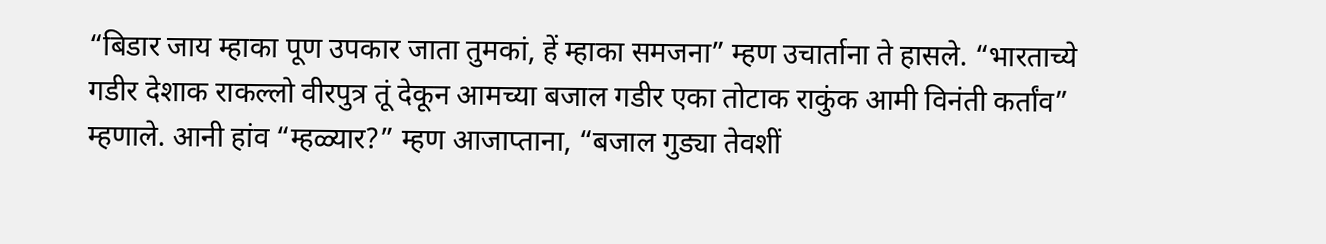“बिडार जाय म्हाका पूण उपकार जाता तुमकां, हें म्हाका समजना” म्हण उचार्ताना ते हासले. “भारताच्ये गडीर देशाक राकल्लो वीरपुत्र तूं देकून आमच्या बजाल गडीर एका तोटाक राकुंक आमी विनंती कर्तांव” म्हणाले. आनी हांव “म्हळ्यार?” म्हण आजाप्ताना, “बजाल गुड्या तेवशीं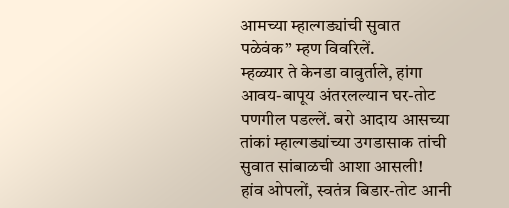आमच्या म्हाल्गड्यांची सुवात पळेवंक” म्हण विवरिलें.
म्हळ्यार ते केनडा वावुर्ताले, हांगा आवय-बापूय अंतरलल्यान घर-तोट पणगील पडल्लें. बरो आदाय आसच्या तांकां म्हाल्गड्यांच्या उगडासाक तांची सुवात सांबाळची आशा आसली!
हांव ओपलों, स्वतंत्र बिडार-तोट आनी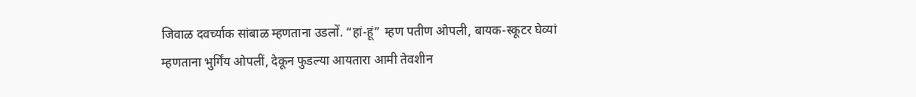जिवाळ दवर्च्याक सांबाळ म्हणताना उडलों. “हां-हूं” म्हण पतीण ओपली, बायक-स्कूटर घेव्यां म्हणताना भुर्गिंय ओपलीं, देकून फुडल्या आयतारा आमी तेवशीन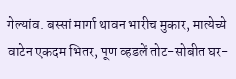गेल्यांव. बस्सां मार्गा थावन भारीच मुकार, मात्येच्ये वाटेन एकदम भितर, पूण व्हडलें तोट-सोबीत घर-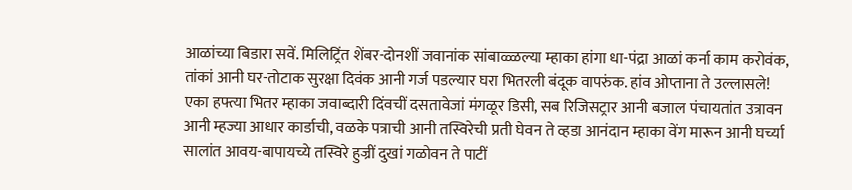आळांच्या बिडारा सवें. मिलिट्रिंत शेंबर-दोनशीं जवानांक सांबाळ्ळल्या म्हाका हांगा धा-पंद्रा आळां कर्ना काम करोवंक, तांकां आनी घर-तोटाक सुरक्षा दिवंक आनी गर्ज पडल्यार घरा भितरली बंदूक वापरुंक. हांव ओप्ताना ते उल्लासले!
एका हफ्त्या भितर म्हाका जवाब्दारी दिंवचीं दसतावेजां मंगळूर डिसी, सब रिजिसट्रार आनी बजाल पंचायतांत उत्रावन आनी म्हज्या आधार कार्डाची, वळके पत्राची आनी तस्विरेची प्रती घेवन ते व्हडा आनंदान म्हाका वेंग मारून आनी घर्च्या सालांत आवय-बापायच्ये तस्विरे हुज्रीं दुखां गळोवन ते पाटीं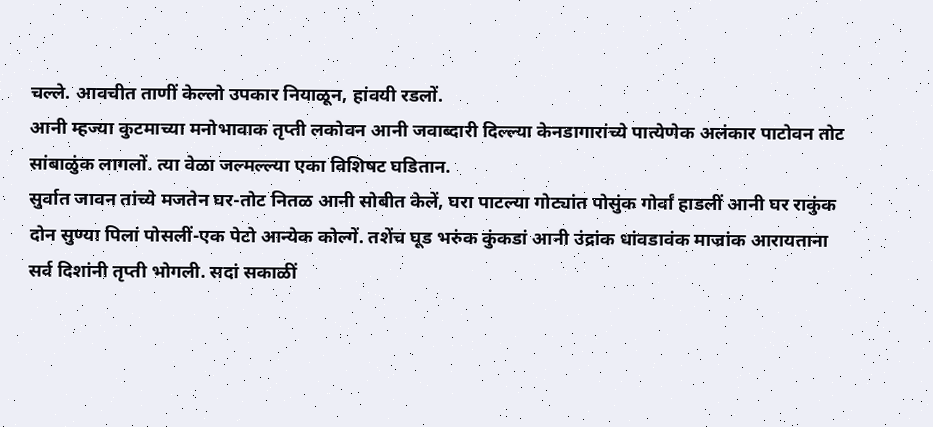चल्ले. आवचीत ताणीं केल्लो उपकार नियाळून, हांवयी रडलों.
आनी म्हज्या कुटमाच्या मनोभावाक तृप्ती लकोवन आनी जवाब्दारी दिल्ल्या केनडागारांच्ये पात्येणेक अलंकार पाटोवन तोट सांबाळुंक लागलों. त्या वेळा जल्मल्ल्या एका विशिषट घडितान.
सुर्वात जावन तांच्ये मजतेन घर-तोट नितळ आनी सोबीत केलें, घरा पाटल्या गोट्यांत पोसुंक गोर्वां हाडलीं आनी घर राकुंक दोन सुण्या पिलां पोसलीं-एक पेटो आन्येक कोल्गें. तशेंच घूड भरुंक कुंकडां आनी उंद्रांक धांवडावंक माज्रांक आरायताना सर्व दिशांनी तृप्ती भोगली. सदां सकाळीं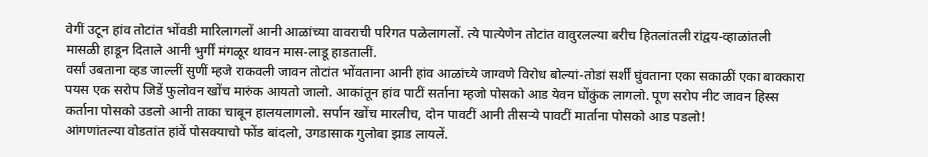वेगीं उटून हांव तोटांत भोंवडी मारिलागलों आनी आळांच्या वावराची परिगत पळेलागलों. त्ये पात्येणेन तोटांत वावुरलल्या बरीच हितलांतली रांद्वय-व्हाळांतली मासळी हाडून दिताले आनी भुर्गीं मंगळूर थावन मास-लाडू हाडतालीं.
वर्सां उबताना व्हड जाल्लीं सुणीं म्हजे राकवली जावन तोटांत भोंवताना आनी हांव आळांच्ये जाग्वणे विरोध बोल्यां-तोडां सर्शीं घुंवताना एका सकाळीं एका बाक्कारा पयस एक सरोप जिडें फुलोवन खोंच मारुंक आयतो जालो. आकांतून हांव पाटीं सर्ताना म्हजो पोसको आड येवन घोंकुंक लागलो. पूण सरोप नीट जावन हिस्स कर्ताना पोसको उडलो आनी ताका चाबून हालयलागलो. सर्पान खोंच मारलीच, दोन पावटीं आनी तीसऱ्ये पावटीं मार्ताना पोसको आड पडलो!
आंगणांतल्या वोडतांत हांवें पोसक्याचो फोंड बांदलो, उगडासाक गुलोबा झाड लायलें.